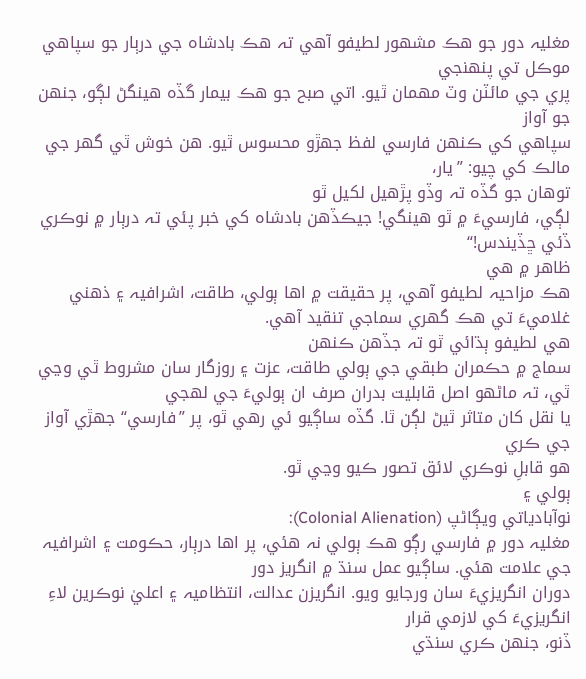مغليہ دور جو هڪ مشهور لطيفو آهي تہ هڪ بادشاه جي درٻار جو سپاهي موڪل تي پنهنجي
پري جي مائٽن وٽ مھمان ٿيو. اتي صبح جو هڪ بيمار گڏه هينگڻ لڳو، جنهن جو آواز
سپاهي کي ڪنهن فارسي لفظ جهڙو محسوس ٿيو. هن خوش ٿي گهر جي مالڪ کي چيو: ”يار،
توهان جو گڏه تہ وڏو پڙهيل لکيل ٿو
لڳي، فارسيءَ ۾ ٿو هينگي! جيڪڏهن بادشاه کي خبر پئي تہ درٻار ۾ نوڪري ڏئي ڇڏيندس!“
ظاهر ۾ هي
هڪ مزاحيہ لطيفو آهي، پر حقيقت ۾ اها ٻولي، طاقت، اشرافيہ ۽ ذهني غلاميءَ تي هڪ گهري سماجي تنقيد آهي.
هي لطيفو ٻڌائي ٿو تہ جڏهن ڪنهن
سماج ۾ حڪمران طبقي جي ٻولي طاقت، عزت ۽ روزگار سان مشروط ٿي وڃي ٿي، تہ ماڻهو اصل قابليت بدران صرف ان ٻوليءَ جي لهجي
يا نقل کان متاثر ٿيڻ لڳن ٿا. گڏه ساڳيو ئي رهي ٿو، پر ”فارسي“ جهڙي آواز جي ڪري
هو قابلِ نوڪري لائق تصور ڪيو وڃي ٿو.
ٻولي ۽
نوآبادياتي ويڳاڻپ (Colonial Alienation):
مغليہ دور ۾ فارسي رڳو هڪ ٻولي نہ هئي، پر اها درٻار، حڪومت ۽ اشرافيہ جي علامت هئي. ساڳيو عمل سنڌ ۾ انگريز دور
دوران انگريزيءَ سان ورجايو ويو. انگريزن عدالت، انتظاميہ ۽ اعليٰ نوڪرين لاءِ انگريزيءَ کي لازمي قرار
ڏنو، جنهن ڪري سنڌي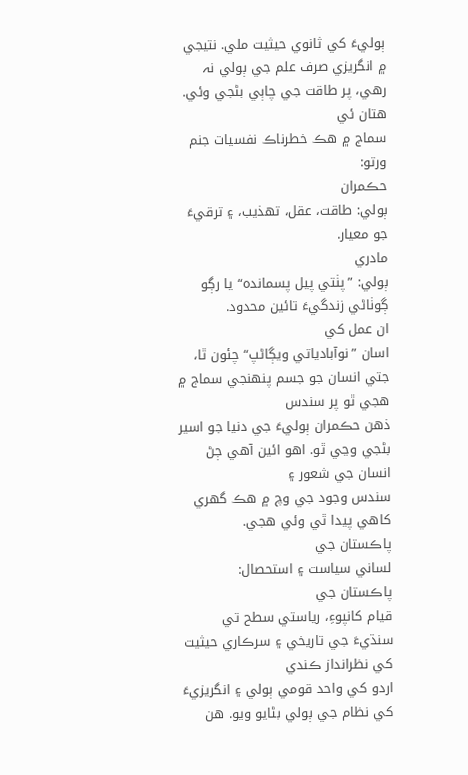ٻوليءَ کي ثانوي حيثيت ملي. نتيجي ۾ انگريزي صرف علم جي ٻولي نہ رهي، پر طاقت جي چاٻي بڻجي وئي.
هتان ئي
سماج ۾ هڪ خطرناڪ نفسيات جنم ورتو:
حڪمران
ٻولي: طاقت، عقل، تهذيب، ۽ ترقيءَ جو معيار.
مادري
ٻولي: ”پٺتي پيل پسماندہ“ يا رڳو
ڳوٺاڻي زندگيءَ تائين محدود.
ان عمل کي
اسان ”نوآبادياتي ويڳاڻپ“ چئون ٿا، جتي انسان جو جسم پنهنجي سماج ۾ هجي ٿو پر سندس
ذهن حڪمران ٻوليءَ جي دنيا جو اسير بڻجي وڃي ٿو. اهو ائين آهي ڄڻ انسان جي شعور ۽
سندس وجود جي وچ ۾ هڪ گهري کاهي پيدا ٿي وئي هجي.
پاڪستان جي
لساني سياست ۽ استحصال:
پاڪستان جي
قيام کانپوءِ، رياستي سطح تي سنڌيءَ جي تاريخي ۽ سرڪاري حيثيت کي نظرانداز ڪندي
اردو کي واحد قومي ٻولي ۽ انگريزيءَ کي نظام جي ٻولي بڻايو ويو. هن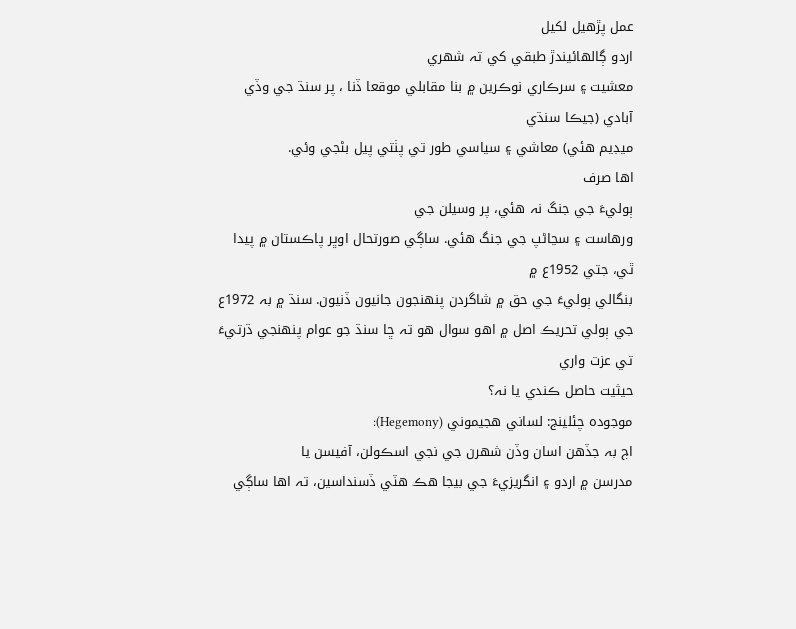عمل پڙهيل لکيل
اردو ڳالهائيندڙ طبقي کي تہ شهري
معشيت ۽ سرڪاري نوڪرين ۾ بنا مقابلي موقعا ڏنا ، پر سنڌ جي وڏي آبادي (جيڪا سنڌي
ميڊيم هئي) معاشي ۽ سياسي طور تي پٺتي پيل بڻجي وئي.
اها صرف
ٻوليءَ جي جنگ نہ هئي، پر وسيلن جي
ورهاست ۽ سڃاڻپ جي جنگ هئي. ساڳي صورتحال اوڀر پاڪستان ۾ پيدا ٿي، جتي 1952ع ۾
بنگالي ٻوليءَ جي حق ۾ شاگردن پنهنجون جانيون ڏنيون. سنڌ ۾ بہ 1972ع جي ٻولي تحريڪ اصل ۾ اهو سوال هو تہ ڇا سنڌ جو عوام پنهنجي ڌرتيءَ تي عزت واري
حيثيت حاصل ڪندي يا نہ؟
موجودہ چئلينج: لساني هجيموني (Hegemony):
اڄ بہ جڏهن اسان وڏن شهرن جي نجي اسڪولن، آفيسن يا
مدرسن ۾ اردو ۽ انگريزيءَ جي بيجا هڪ هٽي ڏسنداسين، تہ اها ساڳي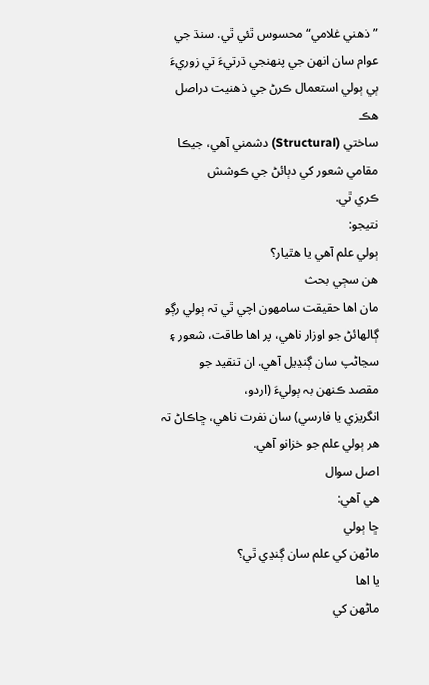”ذهني غلامي“ محسوس ٿئي ٿي. سنڌ جي
عوام سان انهن جي پنهنجي ڌرتيءَ تي زوريءَ ٻي ٻولي استعمال ڪرڻ جي ذهنيت دراصل هڪ
ساختي (Structural) دشمني آهي، جيڪا مقامي شعور کي دٻائڻ جي ڪوشش
ڪري ٿي.
نتيجو:
ٻولي علم آهي يا هٿيار؟
هن سڄي بحث
مان اها حقيقت سامهون اچي ٿي تہ ٻولي رڳو
ڳالهائڻ جو اوزار ناهي، پر اها طاقت، شعور ۽ سڃاڻپ سان ڳنڍيل آهي. ان تنقيد جو
مقصد ڪنهن بہ ٻوليءَ (اردو،
انگريزي يا فارسي) سان نفرت ناهي، ڇاڪاڻ تہ
هر ٻولي علم جو خزانو آهي.
اصل سوال
هي آهي:
ڇا ٻولي
ماڻهن کي علم سان ڳنڍي ٿي؟
يا اها
ماڻهن کي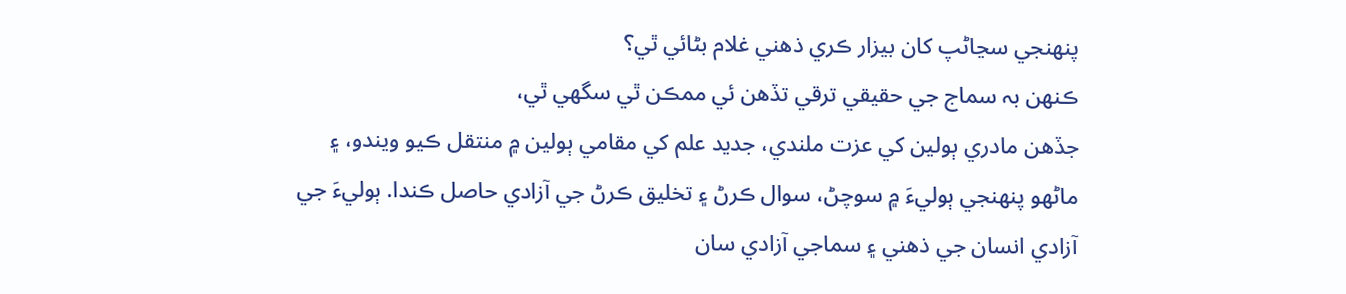پنهنجي سڃاڻپ کان بيزار ڪري ذهني غلام بڻائي ٿي؟
ڪنهن بہ سماج جي حقيقي ترقي تڏهن ئي ممڪن ٿي سگھي ٿي،
جڏهن مادري ٻولين کي عزت ملندي، جديد علم کي مقامي ٻولين ۾ منتقل ڪيو ويندو، ۽
ماڻهو پنهنجي ٻوليءَ ۾ سوچڻ، سوال ڪرڻ ۽ تخليق ڪرڻ جي آزادي حاصل ڪندا. ٻوليءَ جي
آزادي انسان جي ذهني ۽ سماجي آزادي سان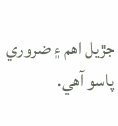جڙيل اھم ۽ ضروري پاسو آهي.